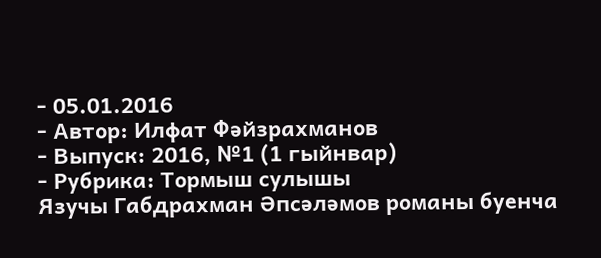- 05.01.2016
- Автор: Илфат Фәйзрахманов
- Выпуск: 2016, №1 (1 гыйнвар)
- Рубрика: Тормыш сулышы
Язучы Габдрахман Әпсәләмов романы буенча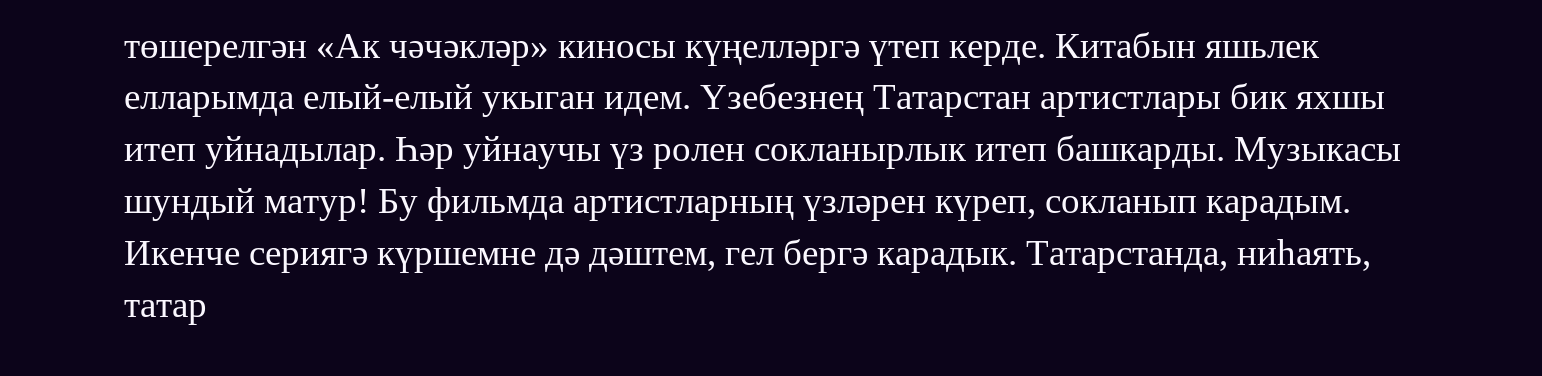төшерелгән «Ак чәчәкләр» киносы күңелләргә үтеп керде. Китабын яшьлек елларымда елый-елый укыган идем. Үзебезнең Татарстан артистлары бик яхшы итеп уйнадылар. Һәр уйнаучы үз ролен сокланырлык итеп башкарды. Музыкасы шундый матур! Бу фильмда артистларның үзләрен күреп, сокланып карадым. Икенче сериягә күршемне дә дәштем, гел бергә карадык. Татарстанда, ниһаять, татар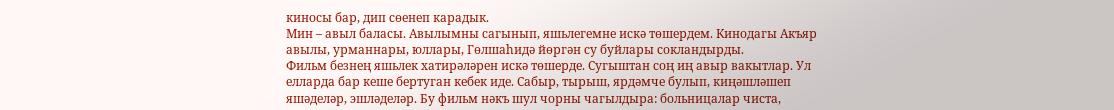киносы бар, дип сөенеп карадык.
Мин – авыл баласы. Авылымны сагынып, яшьлегемне искә төшердем. Кинодагы Акъяр авылы, урманнары, юллары, Гөлшаһидә йөргән су буйлары сокландырды.
Фильм безнең яшьлек хатирәләрен искә төшерде. Сугыштан соң иң авыр вакытлар. Ул елларда бар кеше бертуган кебек иде. Сабыр, тырыш, ярдәмче булып, киңәшләшеп яшәделәр, эшләделәр. Бу фильм нәкъ шул чорны чагылдыра: больницалар чиста,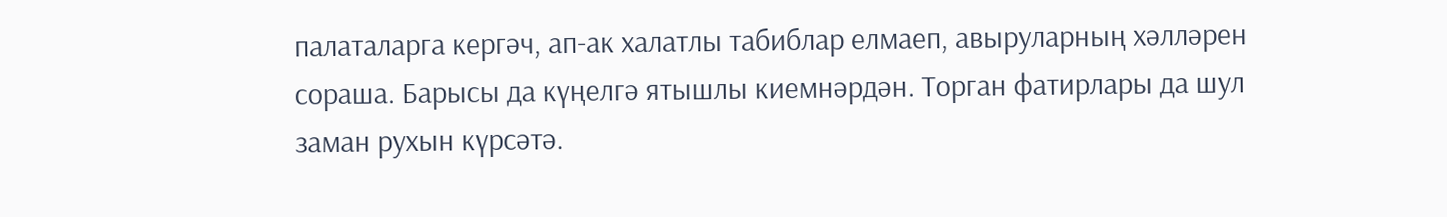палаталарга кергәч, ап-ак халатлы табиблар елмаеп, авыруларның хәлләрен сораша. Барысы да күңелгә ятышлы киемнәрдән. Торган фатирлары да шул заман рухын күрсәтә.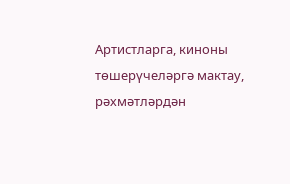Артистларга, киноны төшерүчеләргә мактау, рәхмәтләрдән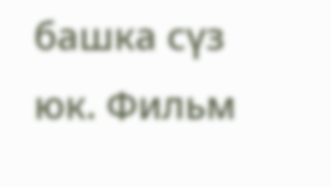башка сүз юк. Фильм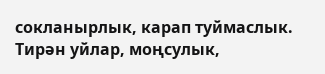сокланырлык, карап туймаслык. Тирән уйлар, моңсулык,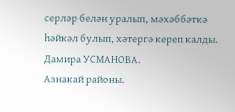серләр белән уралып, мәхәббәткә һәйкәл булып, хәтергә кереп калды.
Дамира УСМАНОВА.
Азнакай районы.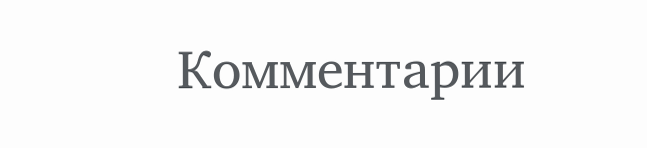Комментарии